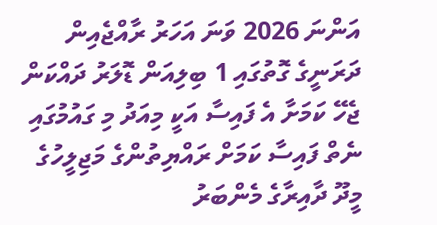އަންނަ 2026 ވަނަ އަހަރު ރާއްޖެއިން ދަރަނީގެ ގޮތުގައި 1 ބިލިއަން ޑޮލަރު ދައްކަން ޖެހޭ ކަމަށާ އެ ފައިސާ އަކީ މިއަދު މި ގައުމުގައި ނެތް ފައިސާ ކަމަށް ރައްޔިތުންގެ މަޖިލީހުގެ މީދޫ ދާއިރާގެ މެންބަރު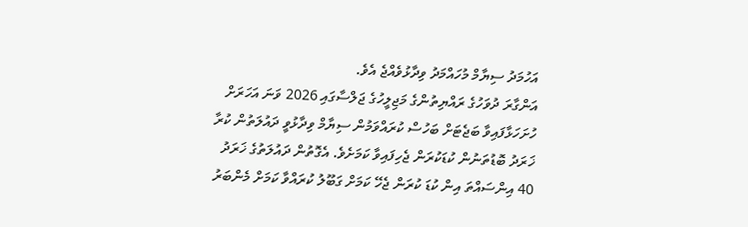އަހުމަދު ސިޔާމް މުހައްމަދު ވިދާޅުވެއްޖެ އެވެ.
އަންގާރަ ދުވަހުގެ ރައްޔިތުންގެ މަޖިލީހުގެ ޖަލްސާގައި 2026 ވަނަ އަހަރަށް ހުށަހަޅާފައިވާ ބަޖެޓަށް ބަހުސް ކުރައްވަމުން ސިޔާމް ވިދާޅުވީ ދައުލަތުން ކުރާ ޚަރަދު ބޮޑުތަނުން ކުޑަކުރަން ޖެހިފައިވާ ކަމަށެވެ. އެގޮތުން ދައުލަތުގެ ޚަރަދު 40 އިންސައްތަ އިން ކުޑަ ކުރަން ޖެހޭ ކަމަށް ގަބޫލު ކުރައްވާ ކަމަށް މެންބަރު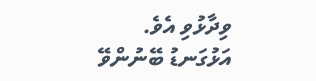ވިދާޅުވި އެވެ.
އަޅުގަނޑު ބޭނުންވޭ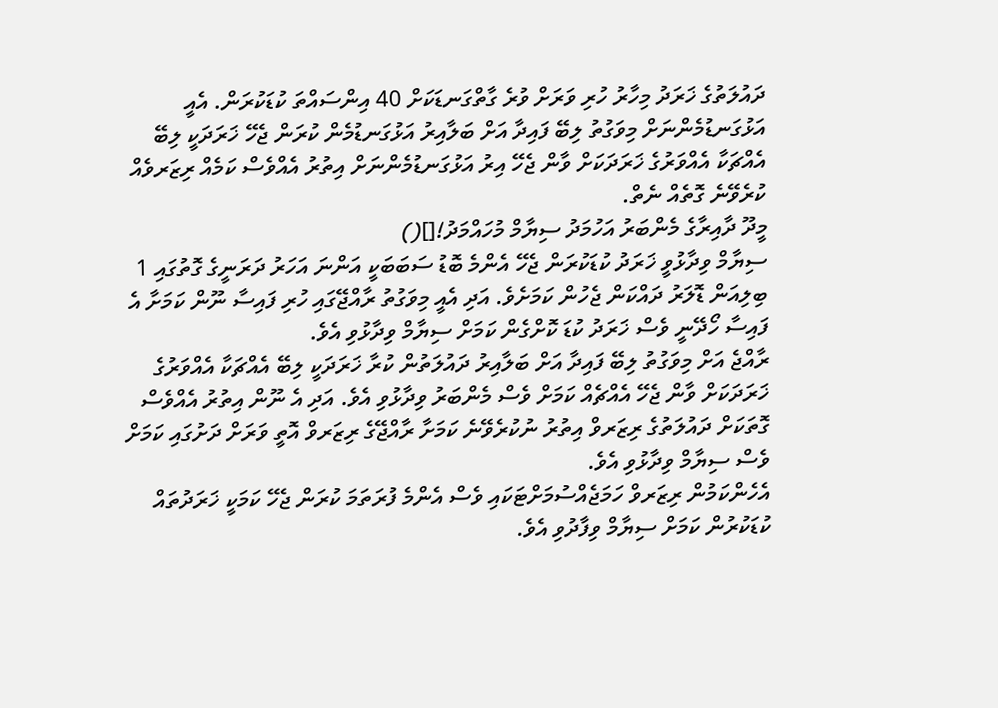ދައުލަތުގެ ޚަރަދު މިހާރު ހުރި ވަރަށް ވުރެ ގާތްގަނޑަކަށް 40 އިންސައްތަ ކުޑަކުރަން. އެއީ އަޅުގަނޑުމެންނަށް މިވަގުތު ލިބޭ ފައިދާ އަށް ބަލާއިރު އަޅުގަނޑުމެން ކުރަން ޖެހޭ ޚަރަދަކީ ލިބޭ އެއްޗަކާ އެއްވަރުގެ ޚަރަދަކަށް ވާން ޖެހޭ އިރު އަޅުގަނޑުމެންނަށް އިތުރު އެއްވެސް ކަމެއް ރިޒަރވެއް ކުރެވޭނެ ގޮތެއް ނެތް.
މީދޫ ދާއިރާގެ މެންބަރު އަހުމަދު ސިޔާމް މުހައްމަދު![]()
ސިޔާމް ވިދާޅުވީ ޚަރަދު ކުޑަކުރަން ޖެހޭ އެންމެ ބޮޑު ސަބަބަކީ އަންނަ އަހަރު ދަރަނީގެ ގޮތުގައި 1 ބިލިއަން ޑޮލަރު ދައްކަން ޖެހުން ކަމަށެވެ. އަދި އެއީ މިވަގުތު ރާއްޖޭގައި ހުރި ފައިސާ ނޫން ކަމަށާ އެ ފައިސާ ހޯދޭނީ ވެސް ޚަރަދު ކުޑަ ކޮށްގެން ކަމަށް ސިޔާމް ވިދާޅުވި އެވެ.
ރާއްޖެ އަށް މިވަގުތު ލިބޭ ފައިދާ އަށް ބަލާއިރު ދައުލަތުން ކުރާ ޚަރަދަކީ ލިބޭ އެއްޗަކާ އެއްވަރުގެ ޚަރަދަކަށް ވާން ޖެހޭ އެއްޗެއް ކަމަށް ވެސް މެންބަރު ވިދާޅުވި އެވެ. އަދި އެ ނޫން އިތުރު އެއްވެސް ގޮތަކަށް ދައުލަތުގެ ރިޒަރވް އިތުރު ނުކުރެވޭނެ ކަމަށާ ރާއްޖޭގެ ރިޒަރވް އޮތީ ވަރަށް ދަށުގައި ކަމަށް ވެސް ސިޔާމް ވިދާޅުވި އެވެ.
އެހެންކަމުން ރިޒަރވް ހަމަޖެއްސުމަށްޓަކައި ވެސް އެންމެ ފުރަތަމަ ކުރަން ޖެހޭ ކަމަކީ ޚަރަދުތައް ކުޑަކުރުން ކަމަށް ސިޔާމް ވިފާދުވި އެވެ.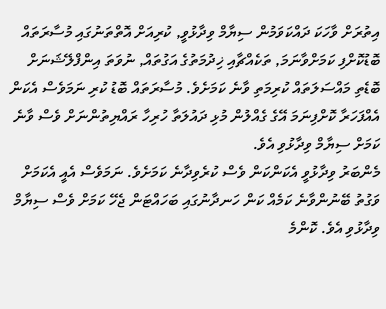އިތުރަށް ވާހަކަ ދައްކަވަމުން ސިޔާމް ވިދާޅުވީ, ކުރިއަށް އޮތްތަނުގައި މުސާރަތައް ބޮޑުކޮށްފި ކަމަށްވާނަމަ, ތަކެއްޗާއި ޚިދުމަތުގެ އަގުތައް, ނުވަތަ އިންފްލޭޝަނަށް ބޮޑެތި މައްސަލަތައް ކުރިމަތި ވާނެ ކަމަށެވެ. މުސާރަތައް ބޮޑު ކުރި ނަމަވެސް އެކަން އެއްފަހަރާ ކޮށްފިނަމަ އޭގެ ގެއްލުން މުޅި ދައުލަތާ ހުރިހާ ރައްޔިތުންނަށް ވެސް ވާނެ ކަމަށް ސިޔާމް ވިދާޅުވި އެވެ.
މެންބަރު ވިދާޅުވީ އެކަންކަން ވެސް ކުރެވިދާނެ ކަމަށެވެ. ނަމަވެސް އެއީ އެކަމަށް ވަގުތު ބޭނުންވާނެ ކަމެއް ކަން ހަނދާނުގައި ބަހައްޓަން ޖެހޭ ކަމަށް ވެސް ސިޔާމް ވިދާޅުވި އެވެ. ކޮންމެ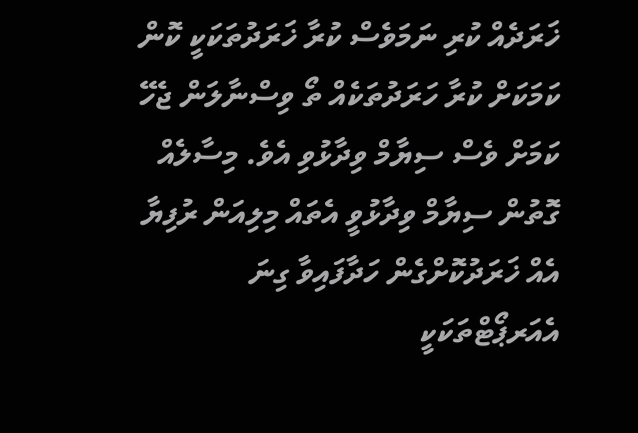ޚަރަދެއް ކުރި ނަމަވެސް ކުރާ ޚަރަދުތަކަކީ ކޮން ކަމަކަށް ކުރާ ހަރަދުތަކެއް ތޯ ވިސްނާލަން ޖެހޭ ކަމަށް ވެސް ސިޔާމް ވިދާޅުވި އެވެ. މިސާލެއް ގޮތުން ސިޔާމް ވިދާޅުވީ އެތައް މިލިއަން ރުފިޔާ އެއް ޚަރަދުކޮށްގެން ހަދާފައިވާ ގިނަ އެއަރޕޯޓްތަކަކީ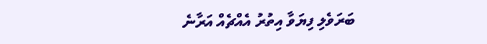ބަރަވެލި ފިޔަވާ އިތުރު އެއްޗެއް އަރާނެ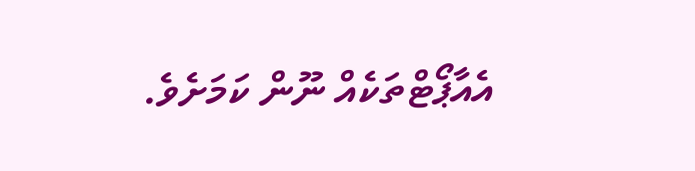އެއާޕޯޓްތަކެއް ނޫން ކަމަށެވެ.